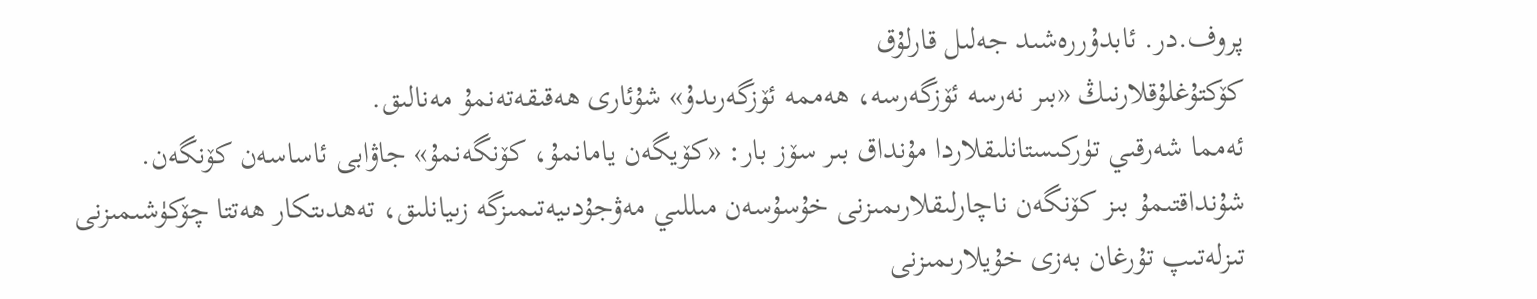پروف.در. ئابدۇررەشىد جەلىل قارلۇق
كۆكتۇغلۇقلارنىڭ «بىر نەرسە ئۆزگەرسە، ھەممە ئۆزگەرىدۇ» شۇئارى ھەقىقەتەنمۇ مەنالىق.
ئەمما شەرقىي تۈركىستانلىقلاردا مۇنداق بىر سۆز بار: «كۆيگەن يامانمۇ، كۆنگەنمۇ» جاۋابى ئاساسەن كۆنگەن. شۇنداقتىمۇ بىز كۆنگەن ناچارلىقلارىمىزنى خۇسۇسەن مىللىي مەۋجۇدىيەتىمىزگە زىيانلىق، تەھدىتكار ھەتتا چۆكۈشىمىزنى تىزلەتىپ تۇرغان بەزى خۇيلارىمىزنى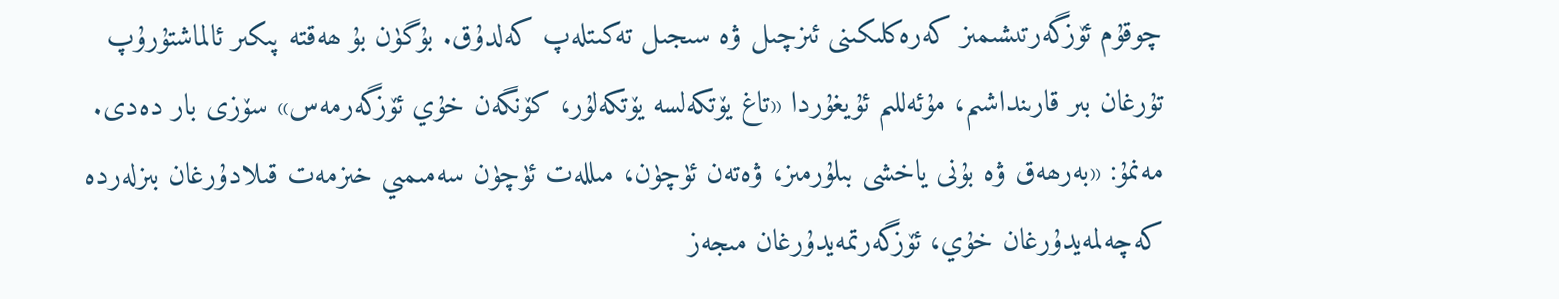چوقۇم ئۆزگەرتىشىمىز كەرەكلىكىنى ئىزچىل ۋە سىجىل تەكىتلەپ كەلدۇق. بۇگۈن بۇ ھەقتە پىكىر ئالماشتۇرۇپ تۇرغان بىر قارىنداشىم، مۇئەللىم ئۇيغۇردا «تاغ يۆتكەلسە يۆتكەلۇر، كۆنگەن خۇي ئۆزگەرمەس» سۆزى بار دەدى. مەنمۇ: «بەرھەق ۋە بۇنى ياخشى بىلۇرمىز، ۋەتەن ئۈچۈن، مىللەت ئۈچۈن سەمىمىي خىزمەت قىلادۇرغان بىزلەردە كەچەلمەيدۇرغان خۇي، ئۆزگەرتمەيدۇرغان مىجەز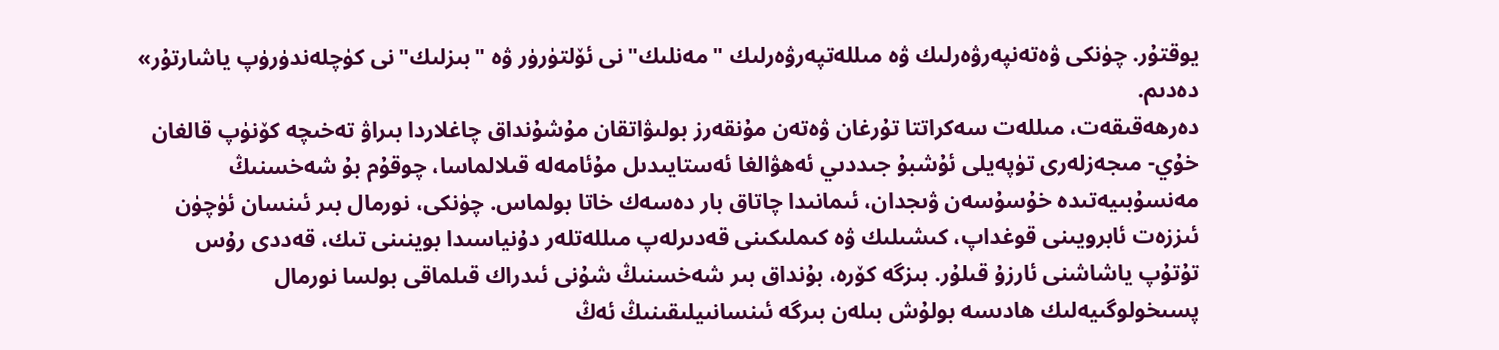يوقتۇر. چۈنكى ۋەتەنپەرۋەرلىك ۋە مىللەتپەرۋەرلىك "مەنلىك"نى ئۆلتۈرۈر ۋە "بىزلىك"نى كۈچلەندۈرۈپ ياشارتۇر» دەدىم.
دەرھەقىقەت، مىللەت سەكراتتا تۇرغان ۋەتەن مۇنقەرز بولىۋاتقان مۇشۇنداق چاغلاردا بىراۋ تەخىچە كۆنۈپ قالغان خۇي- مىجەزلەرى تۈپەيلى ئۇشبۇ جىددىي ئەھۋالغا ئەستايىدىل مۇئامەلە قىلالماسا، چوقۇم بۇ شەخسنىڭ مەنسۇبىيەتىدە خۇسۇسەن ۋىجدان، ئىمانىدا چاتاق بار دەسەك خاتا بولماس. چۈنكى، نورمال بىر ئىنسان ئۈچۈن ئىززەت ئابرويىنى قوغداپ، كىشىلىك ۋە كىملىكىنى قەدىرلەپ مىللەتلەر دۇنياسىدا بوينىنى تىك، قەددى رۇس تۇتۇپ ياشاشنى ئارزۇ قىلۇر. بىزگە كۆرە، بۇنداق بىر شەخسنىڭ شۇنى ئىدراك قىلماقى بولسا نورمال پسىخولوگىيەلىك ھادىسە بولۇش بىلەن بىرگە ئىنسانىيلىقىنىڭ ئەڭ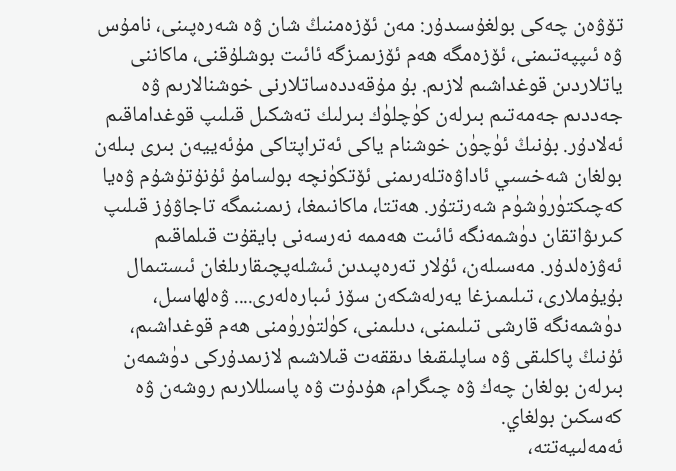تۆۋەن چەكى بولغۇسىدۇر: مەن ئۆزەمنىڭ شان ۋە شەرەپىنى، نامۇس ۋە ئىپپەتىمنى، ئۆزەمگە ھەم ئۆزىمىزگە ئائىت بوشلۇقنى، ماكاننى ياتلاردىن قوغداشىم لازىم. بۇ مۇقەددەساتلارنى خوشنالارىم ۋە جەددىم جەمەتىم بىرلەن كۈچلۈك بىرلىك تەشكىل قىلىپ قوغداماقىم ئەلادۇر. بۇنىڭ ئۈچۈن خوشنام ياكى ئەتراپتاكى مۇئەييەن بىرى بىلەن بولغان شەخسىي ئاداۋەتلەرىمنى ئۆتكۈنچە بولسامۇ ئۇنۇتۇشۇم ۋەيا كەچىكتۈرۈشۈم شەرتتۇر. ھەتتا، ماكانىمغا، زىمىنىمگە تاجاۋۇز قىلىپ كىرىۋاتقان دۈشمەنگە ئائىت ھەممە نەرسەنى بايقۇت قىلماقىم ئەۋزەلدۇر. مەسىلەن، ئۇلار تەرەپىدىن ئىشلەپچىقارىلغان ئىستىمال بۇيۇملارى، تىلىمىزغا يەرلەشكەن سۆز ئىبارەلەرى.... ۋەلھاسىل، دۈشمەنگە قارشى تىلىمنى، دىلىمنى، كۈلتۈرۈمنى ھەم قوغداشىم، ئۇنىڭ پاكلىقى ۋە ساپلىقىغا دىققەت قىلاشىم لازىمدۇركى دۈشمەن بىرلەن بولغان چەك ۋە چىگرام، ھۇدۇت ۋە پاسىللارىم روشەن ۋە كەسكىن بولغاي.
ئەمەلىيەتتە،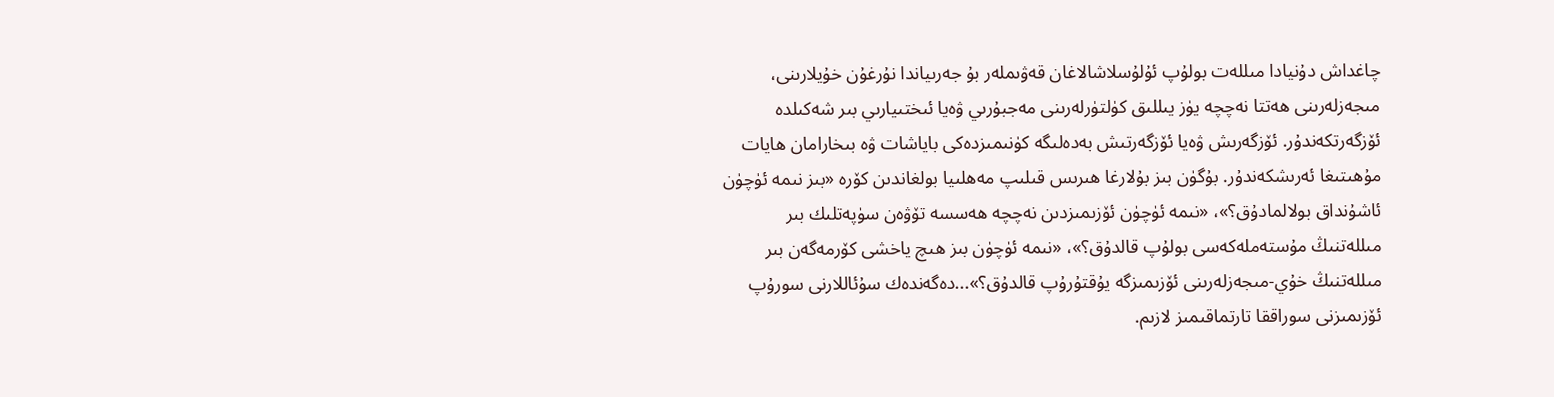چاغداش دۇنيادا مىللەت بولۇپ ئۇلۇسلاشالاغان قەۋىملەر بۇ جەرىياندا نۇرغۇن خۇيلارىنى، مىجەزلەرىنى ھەتتا نەچچە يۈز يىللىق كۈلتۈرلەرىنى مەجبۇرىي ۋەيا ئىختىيارىي بىر شەكىلدە ئۆزگەرتكەندۇر. ئۆزگەرىش ۋەيا ئۆزگەرتىش بەدەلىگە كۈنىمىزدەكى باياشات ۋە بىخارامان ھايات مۇھىتىغا ئەرىشكەندۇر. بۇگۈن بىز بۇلارغا ھىرىس قىلىپ مەھلىيا بولغاندىن كۆرە «بىز نىمە ئۈچۈن ئاشۇنداق بولالمادۇق؟»، «نىمە ئۈچۈن ئۆزىمىزدىن نەچچە ھەسسە تۆۋەن سۈپەتلىك بىر مىللەتنىڭ مۇستەملەكەسى بولۇپ قالدۇق؟»، «نىمە ئۈچۈن بىز ھىچ ياخشى كۆرمەگەن بىر مىللەتنىڭ خۇي-مىجەزلەرىنى ئۆزىمىزگە يۇقتۇرۇپ قالدۇق؟»...دەگەندەك سۇئاللارنى سورۇپ ئۆزىمىزنى سوراققا تارتماقىمىز لازىم.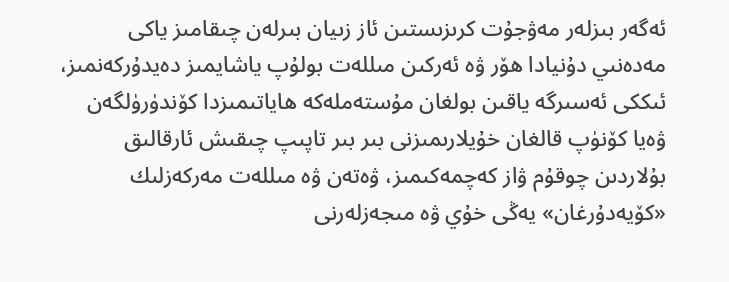ئەگەر بىزلەر مەۋجۇت كرىزىستىن ئاز زىيان بىرلەن چىقامىز ياكى مەدەنىي دۇنيادا ھۆر ۋە ئەركىن مىللەت بولۇپ ياشايمىز دەيدۇركەنمىز، ئىككى ئەسىرگە ياقىن بولغان مۇستەملەكە ھاياتىمىزدا كۆندۈرۈلگەن ۋەيا كۆنۈپ قالغان خۇيلارىمىزنى بىر بىر تاپىپ چىقىش ئارقالىق بۇلاردىن چوقۇم ۋاز كەچمەكىمىز، ۋەتەن ۋە مىللەت مەركەزلىك «كۆيەدۇرغان» يەڭى خۇي ۋە مىجەزلەرنى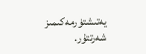يەتىشتۈرمەكىمىز شەرتتۇر.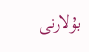بۇلارنى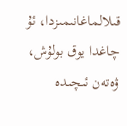قىلالماغانىمىزدا، ئۇ چاغدا يوق بولۇش، ۋەتەن ئىچىدە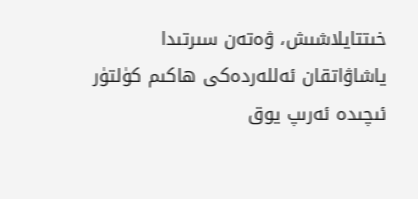خىتتايلاشىش، ۋەتەن سىرتىدا ياشاۋاتقان ئەللەردەكى ھاكىم كۈلتۈر ئىچىدە ئەرىپ يوق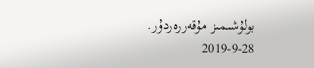بولۇشىمىز مۇقەررەردۇر.
2019-9-28